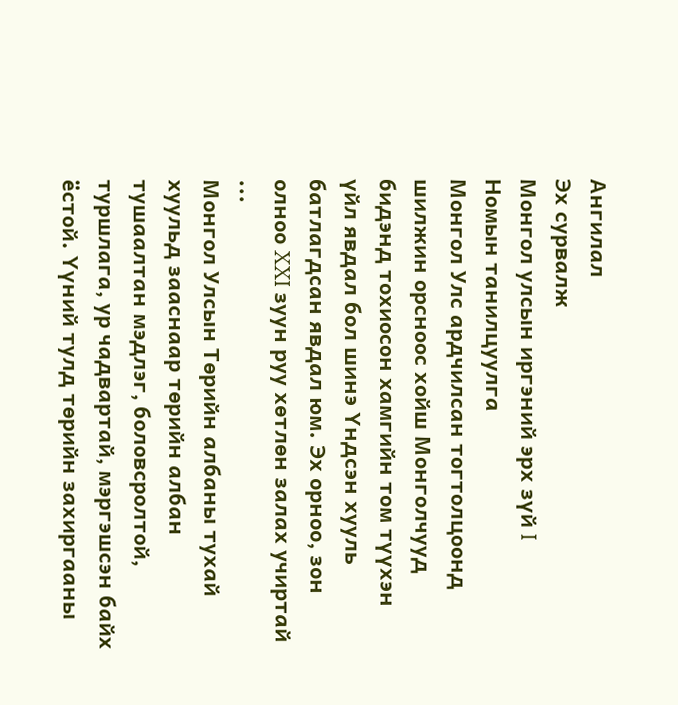Ангилал
Эх сурвалж
Монгол улсын иргэний эрх зүй I
Номын танилцуулга
Монгол Улс ардчилсан тогтолцоонд шилжин орсноос хойш Монголчууд бидэнд тохиосон хамгийн том түүхэн үйл явдал бол шинэ Үндсэн хууль батлагдсан явдал юм. Эх орноо, зон олноо XXI зуун руу хөтлөн залах учиртай ...
Монгол Улсын Төрийн албаны тухай хуульд зааснаар төрийн албан тушаалтан мэдлэг, боловсролтой, туршлага, ур чадвартай, мэргэшсэн байх ёстой. Үүний тулд төрийн захиргааны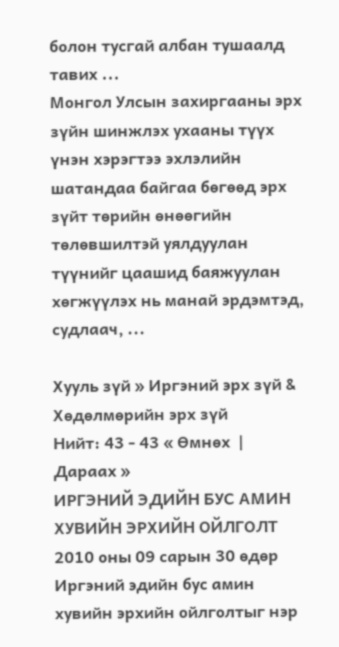болон тусгай албан тушаалд тавих ...
Монгол Улсын захиргааны эрх зүйн шинжлэх ухааны түүх үнэн хэрэгтээ эхлэлийн шатандаа байгаа бөгөөд эрх зүйт төрийн өнөөгийн төлөвшилтэй уялдуулан түүнийг цаашид баяжуулан хөгжүүлэх нь манай эрдэмтэд, судлаач, ...

Хууль зүй » Иргэний эрх зүй & Хөдөлмөрийн эрх зүй
Нийт: 43 - 43 « Өмнөх  |  Дараах »
ИРГЭНИЙ ЭДИЙН БУС АМИН ХУВИЙН ЭРХИЙН ОЙЛГОЛТ
2010 оны 09 сарын 30 өдөр
Иргэний эдийн бус амин хувийн эрхийн ойлголтыг нэр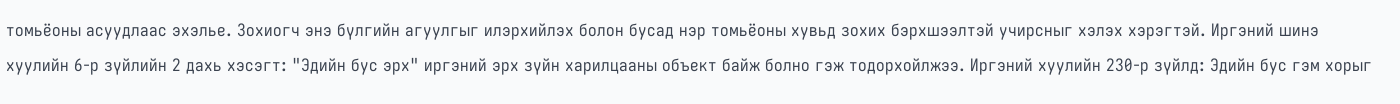томьёоны асуудлаас эхэлье. Зохиогч энэ бүлгийн агуулгыг илэрхийлэх болон бусад нэр томьёоны хувьд зохих бэрхшээлтэй учирсныг хэлэх хэрэгтэй. Иргэний шинэ хуулийн 6-р зүйлийн 2 дахь хэсэгт: "Эдийн бус эрх" иргэний эрх зүйн харилцааны объект байж болно гэж тодорхойлжээ. Иргэний хуулийн 230-р зүйлд: Эдийн бус гэм хорыг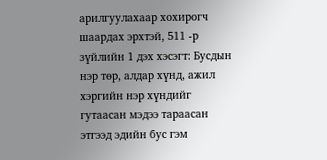арилгуулахаар хохирогч шаардах эрхтэй, 511 -р зүйлийн 1 дэх хэсэгт: Бусдын нэр төр, алдар хүнд, ажил хэргийн нэр хүндийг гутаасан мэдээ тараасан этгээд эдийн бус гэм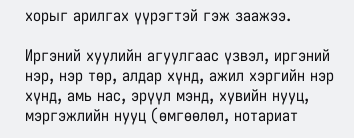хорыг арилгах үүрэгтэй гэж заажээ.

Иргэний хуулийн агуулгаас үзвэл, иргэний нэр, нэр төр, алдар хүнд, ажил хэргийн нэр хүнд, амь нас, эрүүл мэнд, хувийн нууц, мэргэжлийн нууц (өмгөөлөл, нотариат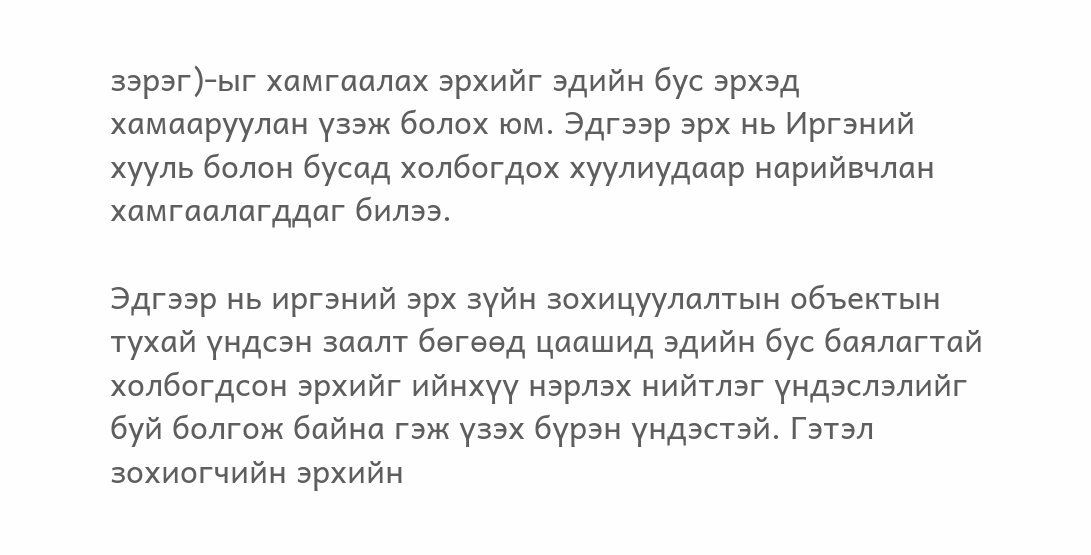зэрэг)-ыг хамгаалах эрхийг эдийн бус эрхэд хамааруулан үзэж болох юм. Эдгээр эрх нь Иргэний хууль болон бусад холбогдох хуулиудаар нарийвчлан хамгаалагддаг билээ.

Эдгээр нь иргэний эрх зүйн зохицуулалтын объектын тухай үндсэн заалт бөгөөд цаашид эдийн бус баялагтай холбогдсон эрхийг ийнхүү нэрлэх нийтлэг үндэслэлийг буй болгож байна гэж үзэх бүрэн үндэстэй. Гэтэл зохиогчийн эрхийн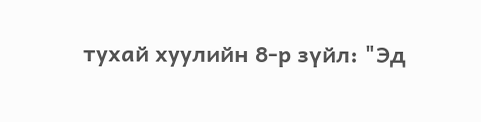тухай хуулийн 8-р зүйл: "Эд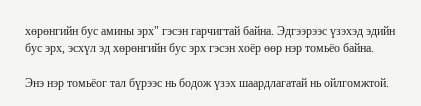хөрөнгийн бус амины эрх" гэсэн гарчигтай байна. Эдгээрээс үзэхэд эдийн бус эрх, эсхүл эд хөрөнгийн бус эрх гэсэн хоёр өөр нэр томьёо байна.

Энэ нэр томьёог тал бүрээс нь бодож үзэх шаардлагатай нь ойлгомжтой.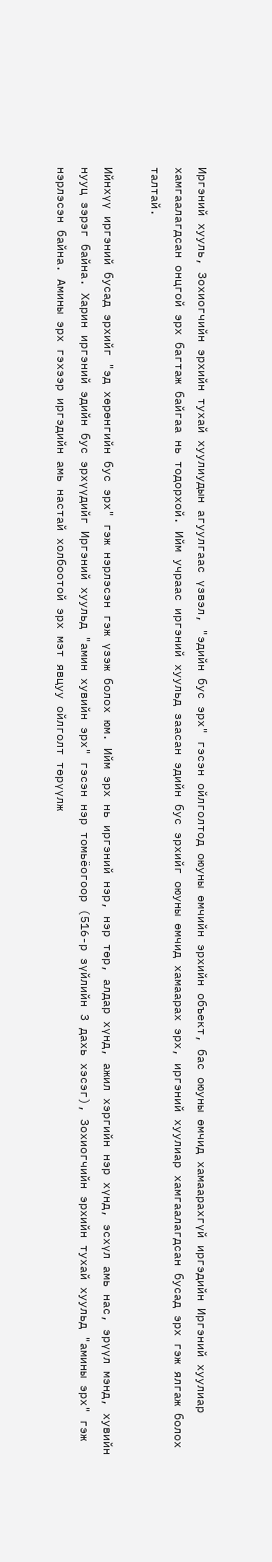Иргэний хууль, Зохиогчийн эрхийн тухай хуулиудын агуулгаас үзвэл, "эдийн бус эрх" гэсэн ойлголтод оюуны өмчийн эрхийн объект, бас оюуны өмчид хамаарахгүй иргэдийн Иргэний хуулиар хамгаалагдсан онцгой эрх багтаж байгаа нь тодорхой. Ийм учраас иргэний хуульд заасан эдийн бус эрхийг оюуны өмчид хамаарах эрх, иргэний хуулиар хамгаалагдсан бусад эрх гэж ялгаж болох талтай.

Ийнхүү иргэний бусад эрхийг "эд хөрөнгийн бус эрх" гэж нэрлэсэн гэж үзэж болох юм. Ийм эрх нь иргэний нэр, нэр төр, алдар хүнд, ажил хэргийн нэр хүнд, эсхүл амь нас, эрүүл мэнд, хувийн нууц зэрэг байна. Харин иргэний эдийн бус эрхүүдийг Иргэний хуульд "амин хувийн эрх" гэсэн нэр томьёогоор (516-р зүйлийн 3 дахь хэсэг), Зохиогчийн эрхийн тухай хуульд "амины эрх" гэж нэрлэсэн байна. Амины эрх гэхээр иргэдийн амь настай холбоотой эрх мэт явцуу ойлголт төрүүлж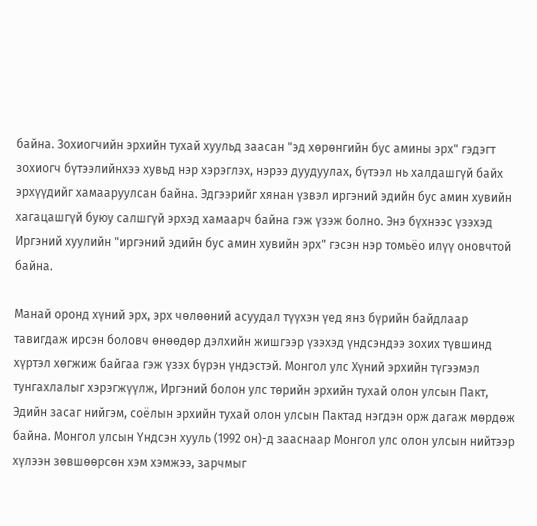байна. Зохиогчийн эрхийн тухай хуульд заасан "эд хөрөнгийн бус амины эрх" гэдэгт зохиогч бүтээлийнхээ хувьд нэр хэрэглэх, нэрээ дуудуулах, бүтээл нь халдашгүй байх эрхүүдийг хамааруулсан байна. Эдгээрийг хянан үзвэл иргэний эдийн бус амин хувийн хагацашгүй буюу салшгүй эрхэд хамаарч байна гэж үзэж болно. Энэ бүхнээс үзэхэд Иргэний хуулийн "иргэний эдийн бус амин хувийн эрх" гэсэн нэр томьёо илүү оновчтой байна.

Манай оронд хүний эрх, эрх чөлөөний асуудал түүхэн үед янз бүрийн байдлаар тавигдаж ирсэн боловч өнөөдөр дэлхийн жишгээр үзэхэд үндсэндээ зохих түвшинд хүртэл хөгжиж байгаа гэж үзэх бүрэн үндэстэй. Монгол улс Хүний эрхийн түгээмэл тунгахлалыг хэрэгжүүлж, Иргэний болон улс төрийн эрхийн тухай олон улсын Пакт, Эдийн засаг нийгэм, соёлын эрхийн тухай олон улсын Пактад нэгдэн орж дагаж мөрдөж байна. Монгол улсын Үндсэн хууль (1992 он)-д зааснаар Монгол улс олон улсын нийтээр хүлээн зөвшөөрсөн хэм хэмжээ, зарчмыг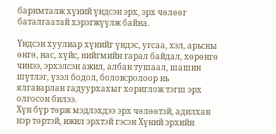баримталж хүний үндсэн эрх, эрх чөлөөг баталгаатай хэрэгжүүлж байна.

Үндсэн хуулиар хүнийг үндэс, угсаа, хэл, арьсны өнгө, нас, хүйс, нийгмийн гарал байдал, хөрөнгө чинээ, эрхэлсэн ажил, албан тушаал, шашин шүтлэг, үзэл бодол, боловсролоор нь ялгаварлан гадуурхахыг хориглож тэгш эрх олгосон билээ.
Хүн бүр төрж мэдлэхдээ эрх чөлөөтэй, адилхан нэр төртэй, ижил эрхтэй гэсэн Хүний эрхийн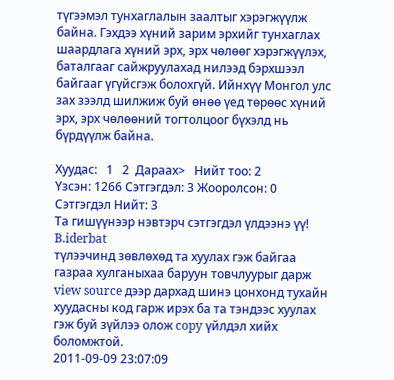түгээмэл тунхаглалын заалтыг хэрэгжүүлж байна. Гэхдээ хүний зарим эрхийг тунхаглах шаардлага хүний эрх, эрх чөлөөг хэрэгжүүлэх, баталгааг сайжруулахад нилээд бэрхшээл байгааг үгүйсгэж болохгүй. Ийнхүү Монгол улс зах зээлд шилжиж буй өнөө үед төрөөс хүний эрх, эрх чөлөөний тогтолцоог бүхэлд нь бүрдүүлж байна.

Хуудас:   1   2  Дараах>   Нийт тоо: 2
Үзсэн: 1266 Сэтгэгдэл: 3 Жооролсон: 0
Сэтгэгдэл Нийт: 3
Та гишүүнээр нэвтэрч сэтгэгдэл үлдээнэ үү!
B.iderbat
түлээчинд зөвлөхөд та хуулах гэж байгаа газраа хулганыхаа баруун товчлуурыг дарж view source дээр дархад шинэ цонхонд тухайн хуудасны код гарж ирэх ба та тэндээс хуулах гэж буй зүйлээ олож copy үйлдэл хийх боломжтой.
2011-09-09 23:07:09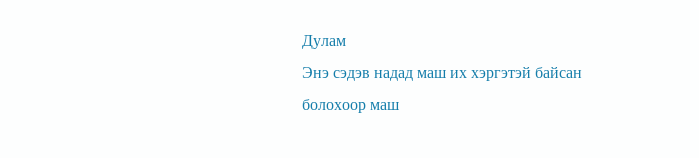Дулам
Энэ сэдэв надад маш их хэргэтэй байсан болохоор маш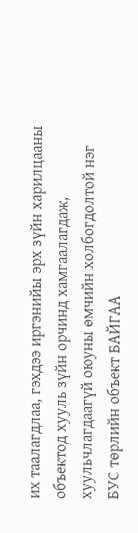их таалагдлаа, гэхдээ иргэнийы эрх зүйн харилцааны объектод хууль зүйн орчинд хамгаалагдаж, хуульчлагдаагүй оюуны өмчийн холбогдолтой нэг БУС төрлийн объект БАЙГАА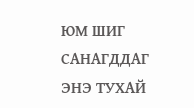ЮМ ШИГ САНАГДДАГ ЭНЭ ТУХАЙ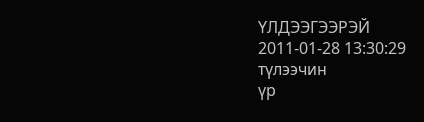ҮЛДЭЭГЭЭРЭЙ
2011-01-28 13:30:29
түлээчин
үр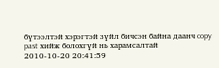бүтээлтэй хэрэгтэй зүйл бичсэн байна даанч copy past хийж болохгүй нь харамсалтай
2010-10-20 20:41:59